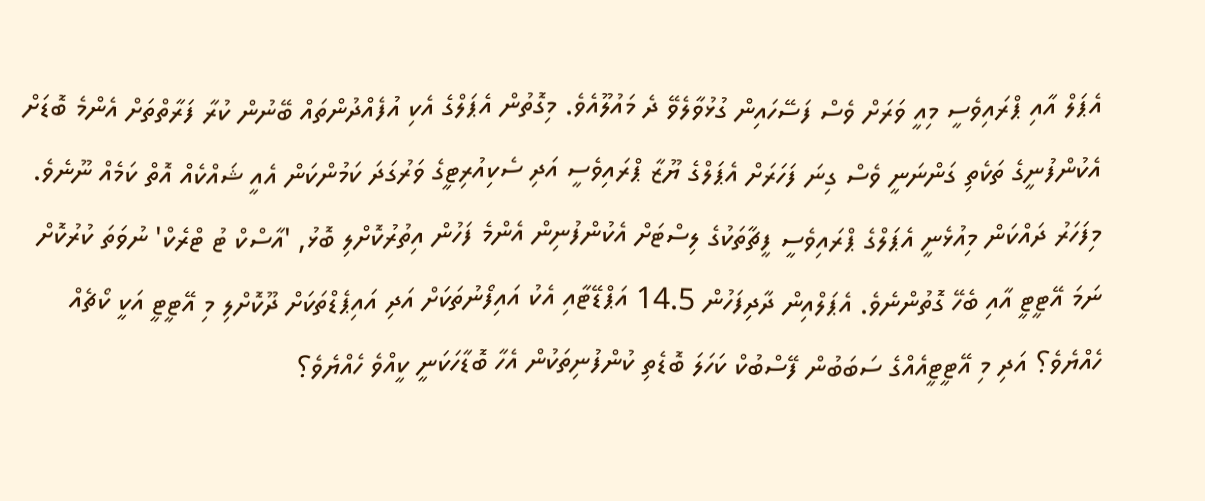އެޕަލް އާއި ޕްރައިވެސީ މިއީ ވަރަށް ވެސް ފަސޭހައިން ގުޅުވާލެވޭ ދެ މައުލޫއެވެ. މިގޮތުން އެޕަލްގެ އެކި އުފެއްދުންތައް ބޭނުން ކުރާ ފަރާތްތަށް އެންމެ ބޮޑަށް އެކުންފުނީގެ ތަކެތި ގަންނަނީ ވެސް ގިނަ ފަހަރަށް އެޕަލްގެ ޔޫޒާ ޕްރައިވެސީ އަދި ސެކިއުރިޓީގެ ވަރުގަދަ ކަމުންކަން އެއީ ޝައްކެއް އޮތް ކަމެއް ނޫނެވެ.
މިފަހަރު ދައްކަން މިއުޅެނީ އެޕަލްގެ ޕްރައިވެސީ ފީޗާތަކުގެ ލިސްޓަށް އެކުންފުނިން އެންމެ ފަހުން އިތުރުކޮށްލި ބޮޅު, 'އާސްކް ޓު ޓްރެކް' ނުވަތަ ކުރުކޮށް ނަމަ އޭޓީޓީ އާއި ބެހޭ ގޮތުންނެވެ. އެޕަލްއިން ދާދިފަހުން 14.5 އަޕްޑޭޓާއި އެކު އައިފޯނުތަކަށް އަދި އައިޕެޑްތަކަށް ދޫކޮށްލި މި އޭޓީޓީ އަކީ ކޯޗެއް ހެއްޔެވެ؟ އަދި މި އޭޓީޓީއެއްގެ ސަބަބުން ފޭސްބުކް ކަހަލަ ބޮޑެތި ކުންފުނިތަކުން އެހާ ބޮޑާހަކަނީ ކީއްވެ ހެއްޔެވެ؟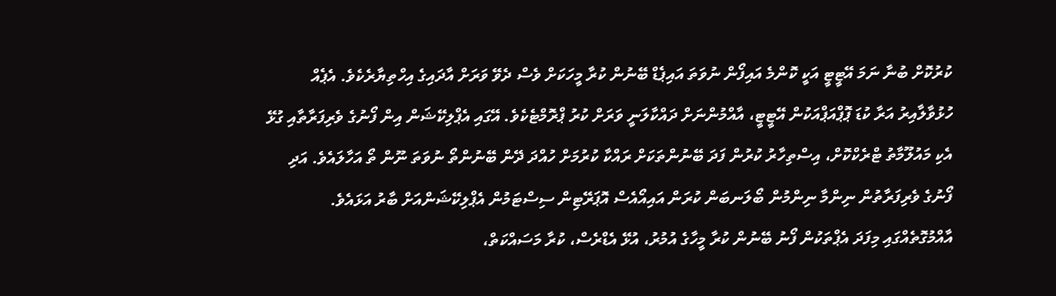ކުރުކޮށް ބުނާ ނަމަ އޭޓީޓީ އަކީ ކޮންމެ އައިފޯން ނުވަތަ އައިޕެޑް ބޭނުން ކުރާ މީހަކަށް ވެސް ދެވޭ ވަރަށް އާދައިގެ އިހްތިޔާރެކެވެ. އެޕެއް ހުޅުވާލާއިރު އަރާ ކުޑަ ޕޮޕްއަޕްއަކުން އޭޓީޓީ، އާއްމުންނަށް ދައްކާލަނީ ވަރަށް ކުރު ޕްރޮމްޓެކެވެ. އޭގައި އެޕްލިކޭޝަން އިން ފޯނުގެ ވެރިފަރާތާއި ގުޅޭ އެކި މައުލޫމާތު ޓްރެކްކޮށް، އިސްތިހާރު ކުރުން ފަދަ ބޭނުންތަކަށް ރައްކާ ކުރުމަށް ހުއްދަ ދޭން ބޭނުންތޯ ނުވަތަ ނޫން ތޯ އަހާލައެވެ. އަދި ފޯނުގެ ވެރިފަރާތުން ނިންމާ ނިންމުން ބޯލަނބަން ކުރަން އައިއޯއެސް އޮޕަރޭޓިން ސިސްޓަމުން އެޕްލިކޭޝަންއަށް ބާރު އަޅައެވެ.
އާއްމުގޮތެއްގައި މިފަދަ އެޕްތަކުން ފޯނު ބޭނުން ކުރާ މީހާގެ އުމުރު، އުޅޭ އެޑްރެސް، ކުރާ މަސައްކަތް،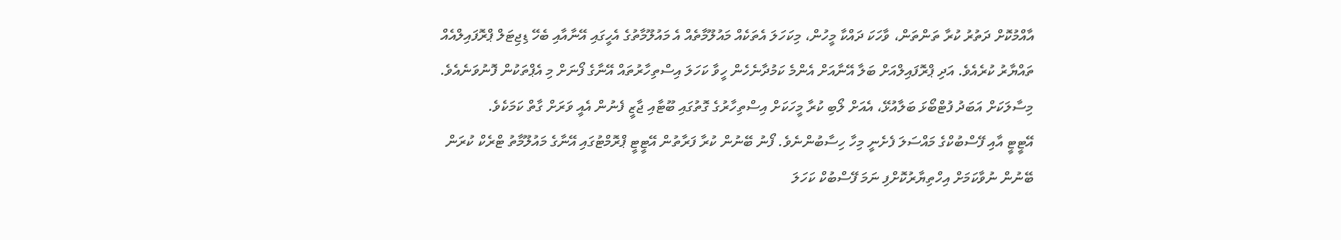އާއްމުކޮށް ދަތުރު ކުރާ ތަންތަން، ވާހަކަ ދައްކާ މީހުން، މިކަހަލަ އެތަކެއް މައުލޫމާތެއް އެ މައުލޫމާތުގެ އެހީގައި އޭނާއާއި ބެހޭ ޑިޖިޓަލް ޕްރޮފައިލްއެއް ތައްޔާރު ކުރެއެވެ. އަދި ޕްރޮފައިލްއަށް ބަލާ އޭނާއަށް އެންމެ ކަމުދާނެހެން ހީވާ ކަހަލަ އިސްތިހާރުތައް އޭނާގެ ފޯނަށް މި އެޕްތަކުން ފޮނުވަނެއެވެ. މިސާލަކަށް އަބަދު ފުޓްބޯޅަ ބަލާއުޅޭ، އެއަށް ލޯބި ކުރާ މީހަކަށް އިސްތިހާރުގެ ގޮތުގައި ބޫޓާއި ޖާޒީ ފެނުން އެއީ ވަރަށް ގާތް ކަމަކެވެ.
އޭޓީޓީ އާއި ފޭސްބުކްގެ މައްސަލަ ފެށެނީ މިހާ ހިސާބުންނެވެ. ފޯނު ބޭނުން ކުރާ ފަރާތުން އޭޓީޓީ ޕްރޮމްޓުގައި އޭނާގެ މައުލޫމާތު ޓްރެކް ކުރަން ބޭނުން ނުވާކަމަށް އިހްތިޔާރުކޮށްފި ނަމަ ފޭސްބުކް ކަހަލަ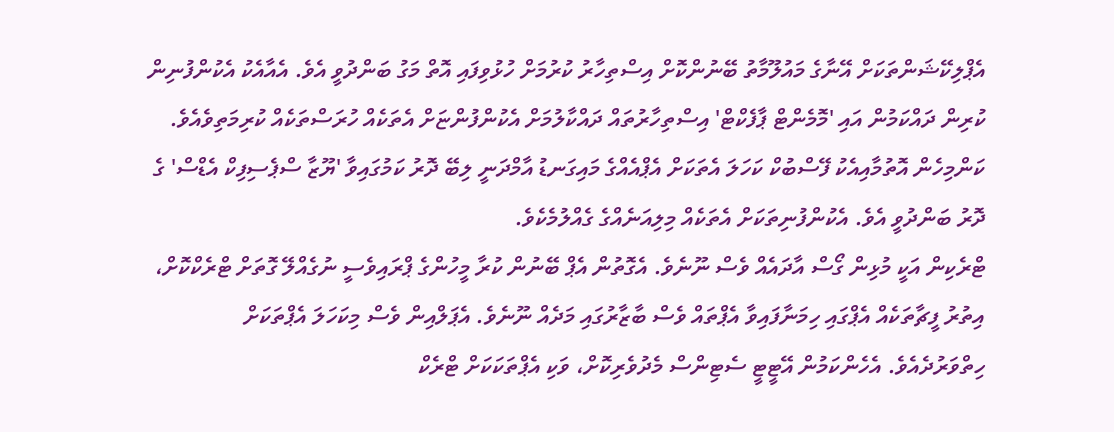އެޕްލިކޭޝަންތަކަށް އޭނާގެ މައުލޫމާތު ބޭނުންކޮށް އިސްތިހާރު ކުރުމަށް ހުޅުވިފައި އޮތް މަގު ބަންދުވީ އެވެ. އެއާއެކު އެކުންފުނިން ކުރިން ދައްކަމުން އައި 'މޮމެންޓް ޕާފެކްޓް' އިސްތިހާރުތައް ދައްކާލުމަށް އެކުންފުންޏަށް އެތަކެއް ހުރަސްތަކެއް ކުރިމަތިވެއެވެ. ކަންމިހެން އޮތުމާއިއެކު ފޭސްބުކް ކަހަލަ އެތަކަށް އެޕްއެއްގެ މައިގަނޑު އާމްދަނީ ލިބޭ ދޮރު ކަމުގައިވާ 'ޔޫޒާ ސްޕެސިފިކް އެޑްސް' ގެ ދޮރު ބަންދުވީ އެވެ. އެކުންފުނިތަކަށް އެތަކެއް މިލިއަނެއްގެ ގެއްލުމެކެވެ.
ޓްރެކިން އަކީ މުޅިން ގޯސް އާދައެއް ވެސް ނޫނެވެ. އެގޮތުން އެޕް ބޭނުން ކުރާ މީހުންގެ ޕްރައިވެސީ ނުގެއްލޭ ގޮތަށް ޓްރެކްކޮށް، އިތުރު ފީޗާތަކެއް އެޕްގައި ހިމަނާފައިވާ އެޕްތައް ވެސް ބާޒާރުގައި މަދެއް ނޫނެވެ. އެޕަލްއިން ވެސް މިކަހަލަ އެޕްތަކަށް ހިތްވަރުދެއެވެ. އެހެންކަމުން އޭޓީޓީ ސެޓިންސް މެދުވެރިކޮށް، ވަކި އެޕްތަކަކަށް ޓްރެކް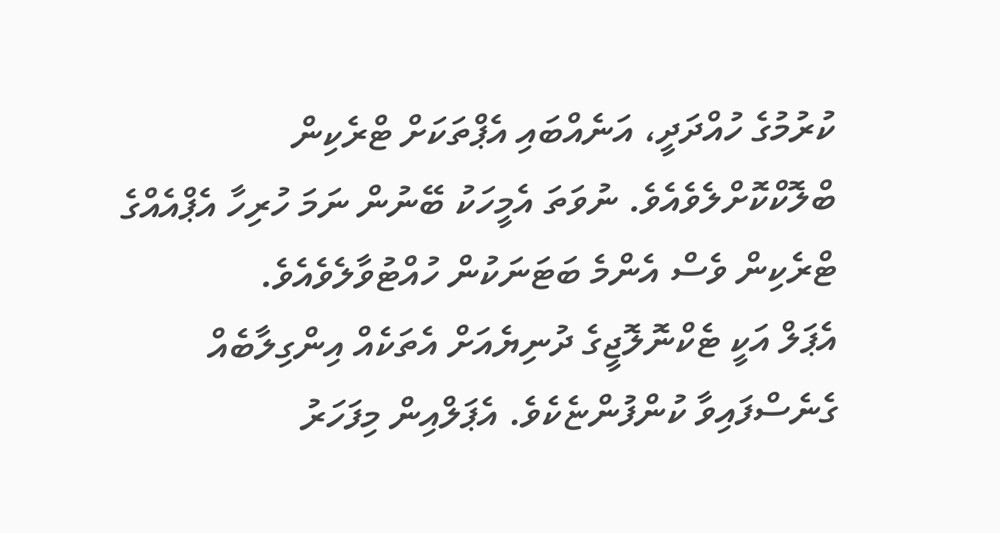ކުރުމުގެ ހުއްދަދީ، އަނެއްބައި އެޕްތަކަށް ޓްރެކިން ބްލޮކްކޮށްލެވެއެވެ. ނުވަތަ އެމީހަކު ބޭނުން ނަމަ ހުރިހާ އެޕްއެއްގެ ޓްރެކިން ވެސް އެންމެ ބަޓަނަކުން ހުއްޓުވާލެވެއެވެ.
އެޕަލް އަކީ ޓެކްނޮލޮޖީގެ ދުނިޔެއަށް އެތަކެއް އިންގިލާބެއް ގެނެސްފައިވާ ކުންފުންޏެކެވެ. އެޕަލްއިން މިފަހަރު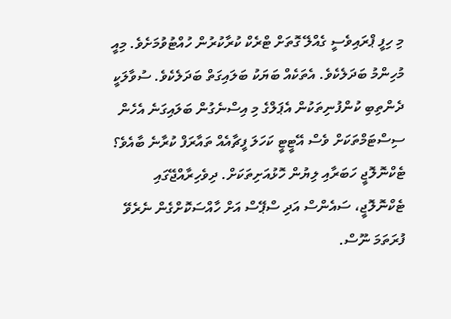މި ހިފީ ޕްރައިވެސީ ގެއްލޭ ގޮތަށް ޓްރެކް ކުރާކުރުން ހުއްޓުވުމަށެވެ. މިއީ މުހިންމު ބަދަލެކެވެ. އެތަކެއް ބަޔަކު ބަލައިގަތް ބަދަލެކެވެ. ސުވާލަކީ ދެންތިބި ކުންފުނިތަކުން އެޕަލްގެ މި އިސްނެގުން ބަލައިގަނެ އެހެން ސިސްޓަމްތަކަށް ވެސް އޭޓީޓީ ކަހަލަ ފީޗާއެއް ތައާރަފް ކުރާނެ ބާއެވެ؟
ޓެކްނޮލޮޖީ ހަބަރާއި ލިޔުން ހޮޅުއަށިތަކަށް. ދިވެހިރާއްޖޭގައި ޓެކްނޮލޮޖީ، ސައެންސް އަދި ސްޕޭސް އަށް ހާއްސަކޮށްގެން ނެރެވޭ ފުރަތަމަ ނޫސް.